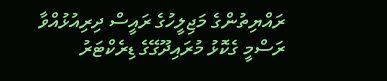ރައްޔިތުންގެ މަޖިލީހުގެ ރައީސް ދިރިއުޅުއްވާ ރަސްމީ ގެކޮޅު މުރައިދޫގޭގެ ޑިރެކްޓަރު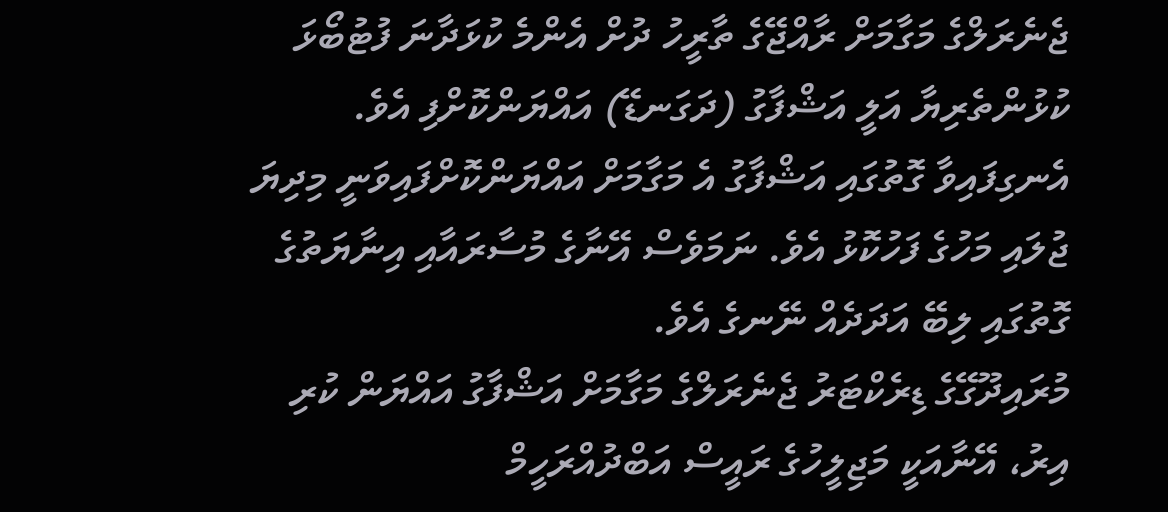ޖެނެރަލްގެ މަގާމަށް ރާއްޖޭގެ ތާރީހު ދުށް އެންމެ ކުޅަދާނަ ފުޓުބޯޅަ ކުޅުންތެރިޔާ އަލީ އަޝްފާގު (ދަގަނޑޭ) އައްޔަންކޮށްފި އެވެ.
އެނގިފައިވާ ގޮތުގައި އަޝްފާގު އެ މަގާމަށް އައްޔަންކޮށްފައިވަނީ މިދިޔަ ޖުލައި މަހުގެ ފަހުކޮޅު އެވެ. ނަމަވެސް އޭނާގެ މުސާރައާއި އިނާޔަތުގެ ގޮތުގައި ލިބޭ އަދަދެއް ނޭނގެ އެވެ.
މުރައިދޫގޭގެ ޑިރެކްޓަރު ޖެނެރަލްގެ މަގާމަށް އަޝްފާގު އައްޔަން ކުރި އިރު، އޭނާއަކީ މަޖިލީހުގެ ރައީސް އަބްދުއްރަހީމް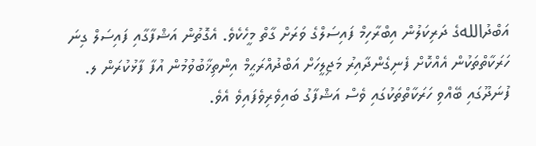އަބްދުاللهގެ ދަރިކަލުން އިބްރާހިމް ފައިސަލްގެ ވަރަށް ގާތް މީހެކެވެ. އެގޮތުން އަޝްފާގާއި ފައިސަލް ގިނަ ހަރަކާތްތަކުން އެއްކޮށް ފެނިގެންދާއިރު މަޖިލީހަށް އަބްދުއްރަޙީމް އިންތިޚާބުވުމުން އުފާ ފާޅުކުރަން ލ. ފުނަދޫގައި ބޭއްވި ހަރަކާތްތަކުގައި ވެސް އަޝްފާގު ބައިވެރިވެފައިވެ އެވެ.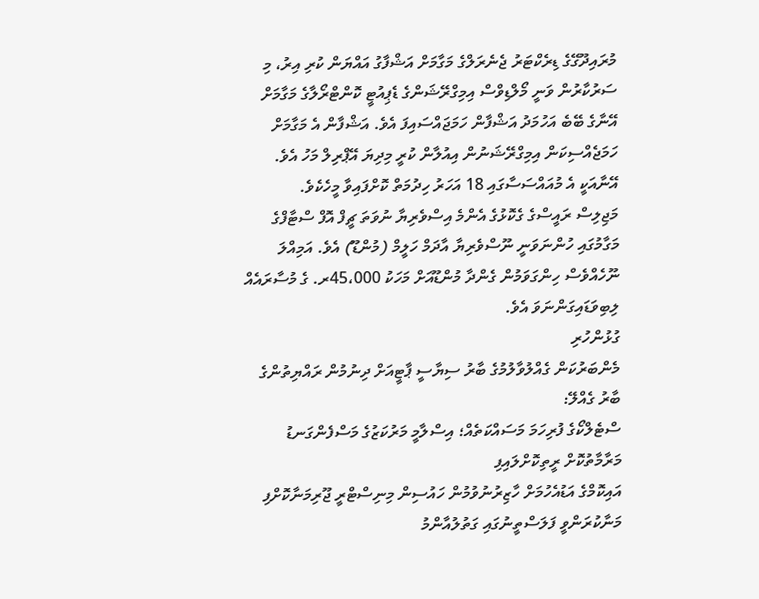މުރައިދޫގޭގެ ޑިރެކްޓަރު ޖެނެރަލްގެ މަގާމަށް އަޝްފާގު އައްޔަން ކުރި އިރު، މި ސަރުކާރުން ވަނީ މޯލްޑިވްސް އިމިގްރޭޝަންގެ ޑެޕިއުޓީ ކޮންޓްރޯލާގެ މަގާމަށް އޭނާގެ ބޭބެ އަހުމަދު އަޝްފާން ހަމަޖައްސައިފަ އެވެ. އަޝްފާން އެ މަގާމަށް ހަމަޖެއްސިކަން އިމިގްރޭޝަނުން އިއުލާން ކުރީ މިދިޔަ އޭޕްރިލް މަހު އެވެ. އޭނާއަކީ އެ މުއައްސަސާގައި 18 އަހަރު ހިދުމަތް ކޮށްފައިވާ މީހެކެވެ.
މަޖިލިސް ރައީސްގެ ގެކޮޅުގެ އެންމެ އިސްވެރިޔާ ނުވަތަ ޗީފް އޮފް ސްޓާފްގެ މަގާމުގައި ހުންނަވަނީ ނޫސްވެރިޔާ އާދަމް ހަލީމް (މުންޑޫ) އެވެ. އަމިއްލަ ނޫހެއްވެސް ހިންގަވަމުން ގެންދާ މުންޑޫއަށް މަހަކު 45،000ރ. ގެ މުސާރައެއް ލިބިވަޑައިގަންނަވަ އެވެ.
ގުޅުންހުރި
މެންބަރުކަން ގެއްލުވާލުމުގެ ބާރު ސިޔާސީ ޕާޓީއަށް ދިނުމުން ރައްޔިތުންގެ ބާރު ގެއްލޭ:
ސްޓެލްކޯގެ ފުރިހަމަ މަސައްކަތެއް؛ އިސްލާމީ މަރުކަޒުގެ މަސްފެންގަނޑު މަރާމާތުކޮށް ރީތިކޮށްލައިފި
އައިކޮމްގެ އަޑުއެހުމަށް ހާޒިރުނުވުމުން ހައުސިން މިނިސްޓްރީ ޖޫރިމަނާކޮށްފި
މަނާކުރަންވީ ފަލަސްތީނުގައި ގަތުލުއާންމު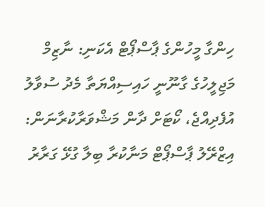ހިންގާ މީހުންގެ ޕާސްޕޯޓް އެކަނި: ނާޒިމް
މަޖިލީހުގެ ގާނޫނީ ހައިސިއްޔަތާ މެދު ސުވާލު އުފެދިއްޖެ، ކޯޓަށް ދާން މަޝްވަރާކުރާނަން:
އިޒްރޭލު ޕާސްޕޯޓް މަނާކުރާ ބިލާ ގުޅޭ ގަރާރު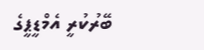ބޭރުކުރީ އެމްޑީޕީގެ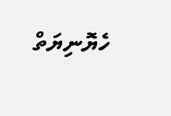ހެޔޮނިޔަތް